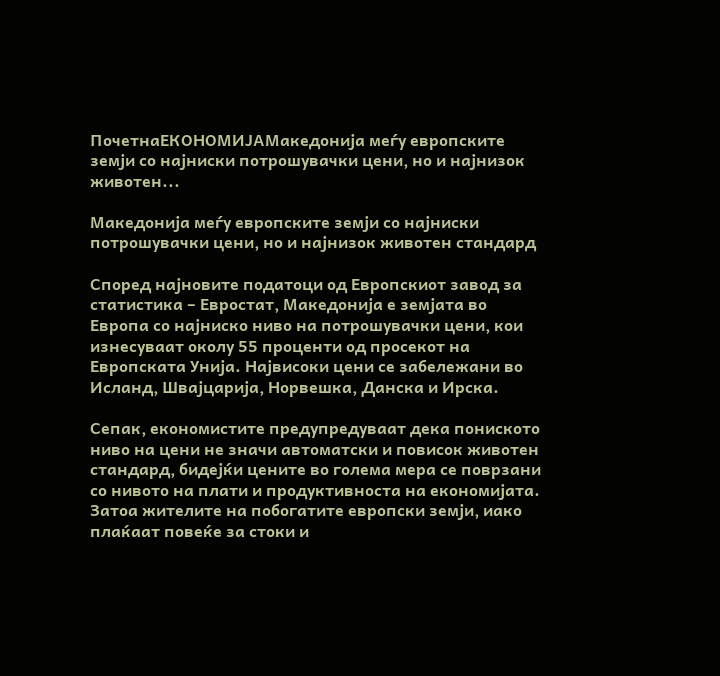ПочетнаЕКОНОМИЈАМакедонија меѓу европските земји со најниски потрошувачки цени, но и најнизок животен...

Македонија меѓу европските земји со најниски потрошувачки цени, но и најнизок животен стандард

Според најновите податоци од Европскиот завод за статистика – Евростат, Македонија е земјата во Европа со најниско ниво на потрошувачки цени, кои изнесуваат околу 55 проценти од просекот на Европската Унија. Највисоки цени се забележани во Исланд, Швајцарија, Норвешка, Данска и Ирска.

Сепак, економистите предупредуваат дека пониското ниво на цени не значи автоматски и повисок животен стандард, бидејќи цените во голема мера се поврзани со нивото на плати и продуктивноста на економијата. Затоа жителите на побогатите европски земји, иако плаќаат повеќе за стоки и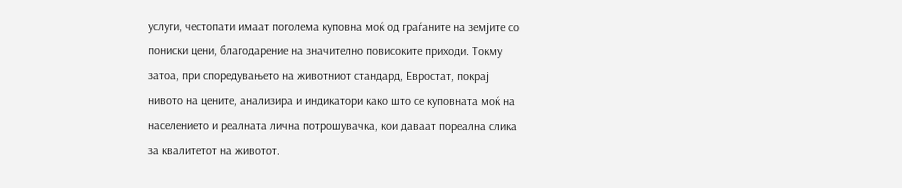услуги, честопати имаат поголема куповна моќ од граѓаните на земјите со пониски цени, благодарение на значително повисоките приходи. Токму затоа, при споредувањето на животниот стандард, Евростат, покрај нивото на цените, анализира и индикатори како што се куповната моќ на населението и реалната лична потрошувачка, кои даваат пореална слика за квалитетот на животот.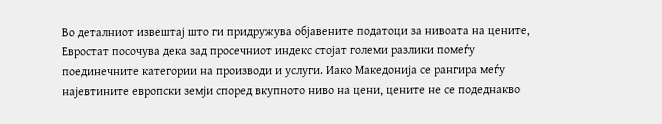Во деталниот извештај што ги придружува објавените податоци за нивоата на цените, Евростат посочува дека зад просечниот индекс стојат големи разлики помеѓу поединечните категории на производи и услуги. Иако Македонија се рангира меѓу најевтините европски земји според вкупното ниво на цени, цените не се подеднакво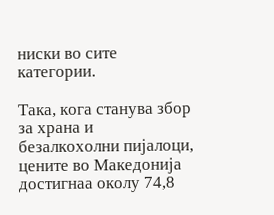ниски во сите категории.

Така, кога станува збор за храна и безалкохолни пијалоци, цените во Македонија достигнаа околу 74,8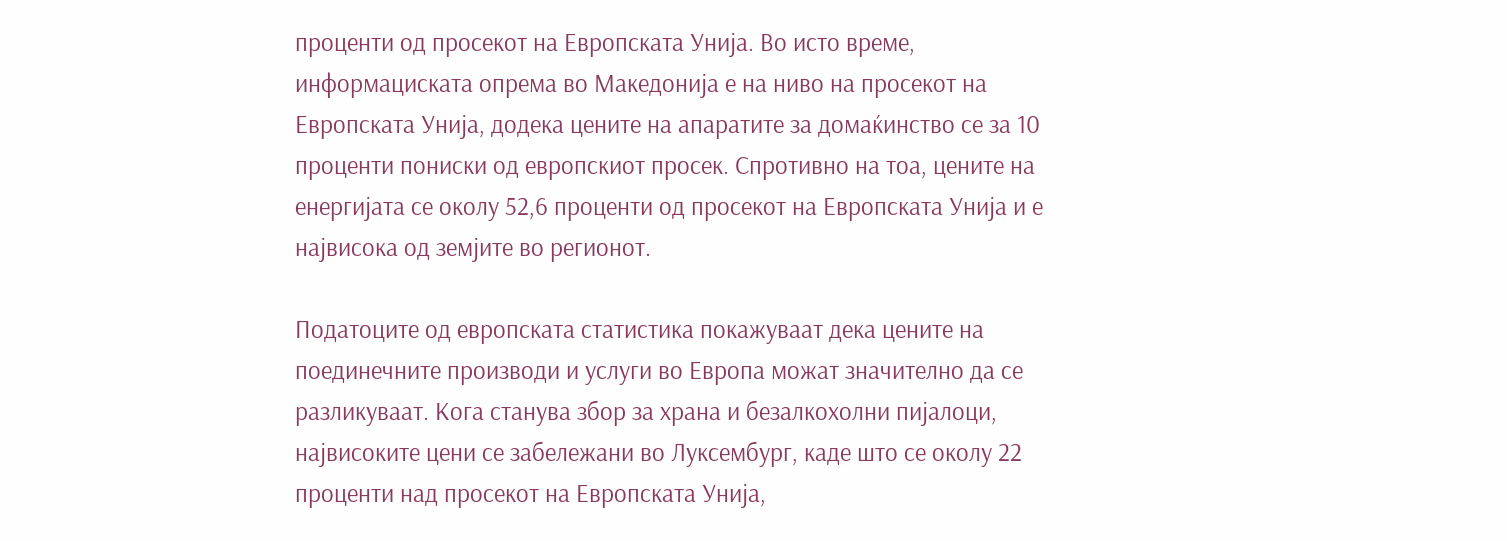проценти од просекот на Европската Унија. Во исто време, информациската опрема во Македонија е на ниво на просекот на Европската Унија, додека цените на апаратите за домаќинство се за 10 проценти пониски од европскиот просек. Спротивно на тоа, цените на енергијата се околу 52,6 проценти од просекот на Европската Унија и е највисока од земјите во регионот.

Податоците од европската статистика покажуваат дека цените на поединечните производи и услуги во Европа можат значително да се разликуваат. Кога станува збор за храна и безалкохолни пијалоци, највисоките цени се забележани во Луксембург, каде што се околу 22 проценти над просекот на Европската Унија,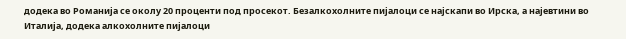додека во Романија се околу 20 проценти под просекот. Безалкохолните пијалоци се најскапи во Ирска, а најевтини во Италија, додека алкохолните пијалоци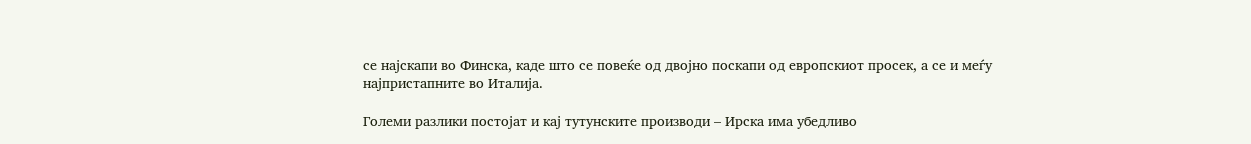се најскапи во Финска, каде што се повеќе од двојно поскапи од европскиот просек, а се и меѓу најпристапните во Италија.

Големи разлики постојат и кај тутунските производи – Ирска има убедливо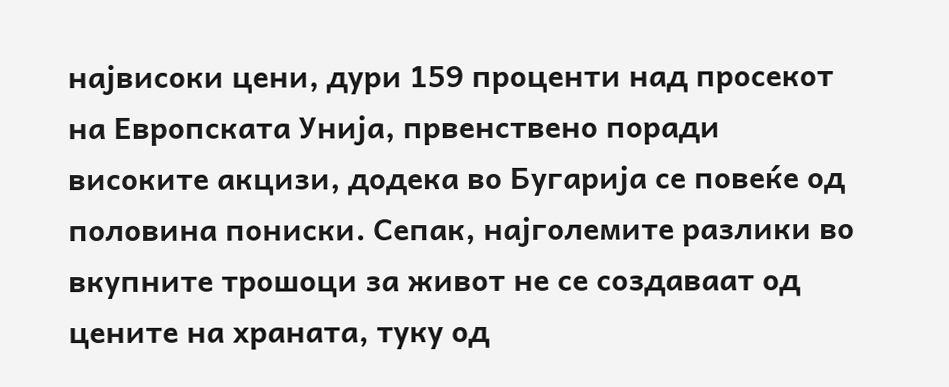највисоки цени, дури 159 проценти над просекот на Европската Унија, првенствено поради високите акцизи, додека во Бугарија се повеќе од половина пониски. Сепак, најголемите разлики во вкупните трошоци за живот не се создаваат од цените на храната, туку од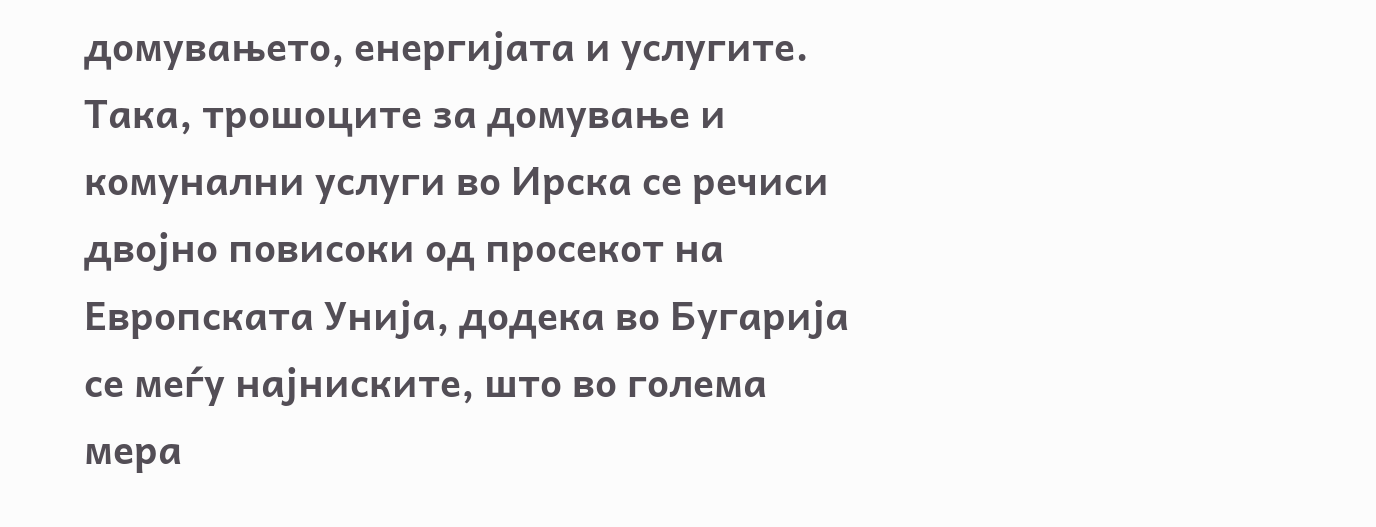домувањето, енергијата и услугите. Така, трошоците за домување и комунални услуги во Ирска се речиси двојно повисоки од просекот на Европската Унија, додека во Бугарија се меѓу најниските, што во голема мера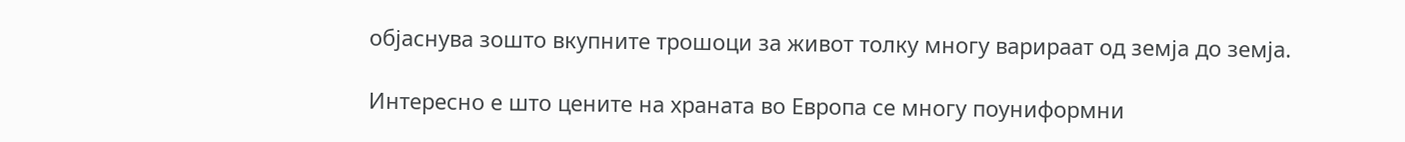објаснува зошто вкупните трошоци за живот толку многу варираат од земја до земја.

Интересно е што цените на храната во Европа се многу поуниформни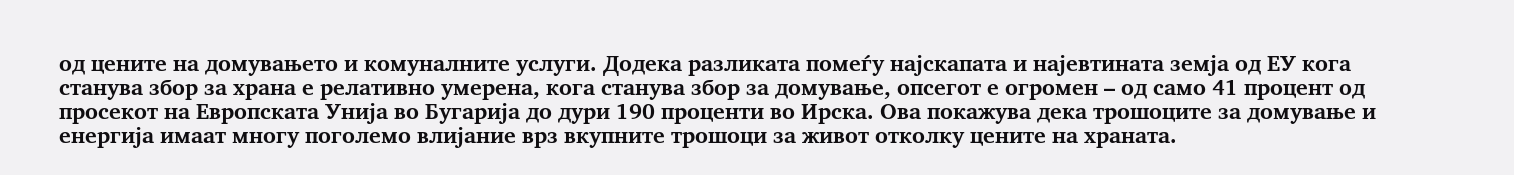од цените на домувањето и комуналните услуги. Додека разликата помеѓу најскапата и најевтината земја од ЕУ кога станува збор за храна е релативно умерена, кога станува збор за домување, опсегот е огромен – од само 41 процент од просекот на Европската Унија во Бугарија до дури 190 проценти во Ирска. Ова покажува дека трошоците за домување и енергија имаат многу поголемо влијание врз вкупните трошоци за живот отколку цените на храната.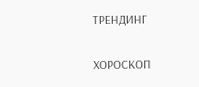ТРЕНДИНГ

ХОРОСКОП